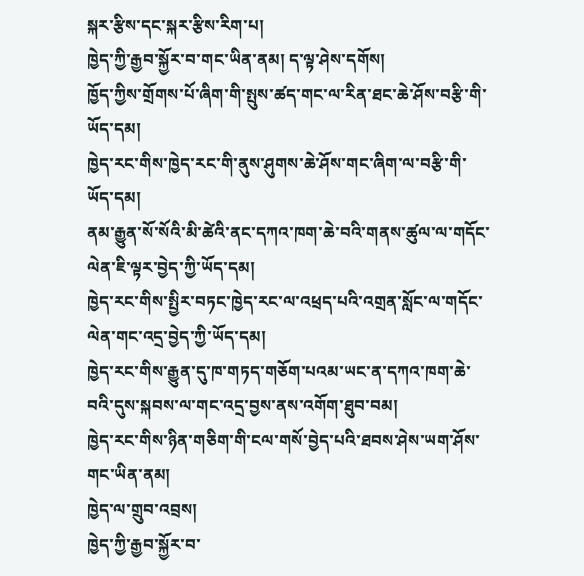སྐར་རྩིས་དང་སྐར་རྩིས་རིག་པ།
ཁྱེད་ཀྱི་རྒྱབ་སྐྱོར་བ་གང་ཡིན་ནམ། ད་ལྟ་ཤེས་དགོས།
ཁྱོད་ཀྱིས་གྲོགས་པོ་ཞིག་གི་སྤུས་ཚད་གང་ལ་རིན་ཐང་ཆེ་ཤོས་བརྩི་གི་ཡོད་དམ།
ཁྱེད་རང་གིས་ཁྱེད་རང་གི་ནུས་ཤུགས་ཆེ་ཤོས་གང་ཞིག་ལ་བརྩི་གི་ཡོད་དམ།
ནམ་རྒྱུན་སོ་སོའི་མི་ཚེའི་ནང་དཀའ་ཁག་ཆེ་བའི་གནས་ཚུལ་ལ་གདོང་ལེན་ཇི་ལྟར་བྱེད་ཀྱི་ཡོད་དམ།
ཁྱེད་རང་གིས་སྤྱིར་བཏང་ཁྱེད་རང་ལ་འཕྲད་པའི་འགྲན་སློང་ལ་གདོང་ལེན་གང་འདྲ་བྱེད་ཀྱི་ཡོད་དམ།
ཁྱེད་རང་གིས་རྒྱུན་དུ་ཁ་གཏད་གཅོག་པའམ་ཡང་ན་དཀའ་ཁག་ཆེ་བའི་དུས་སྐབས་ལ་གང་འདྲ་བྱས་ནས་འགོག་ཐུབ་བམ།
ཁྱེད་རང་གིས་ཉིན་གཅིག་གི་ངལ་གསོ་བྱེད་པའི་ཐབས་ཤེས་ཡག་ཤོས་གང་ཡིན་ནམ།
ཁྱེད་ལ་གྲུབ་འབྲས།
ཁྱེད་ཀྱི་རྒྱབ་སྐྱོར་བ་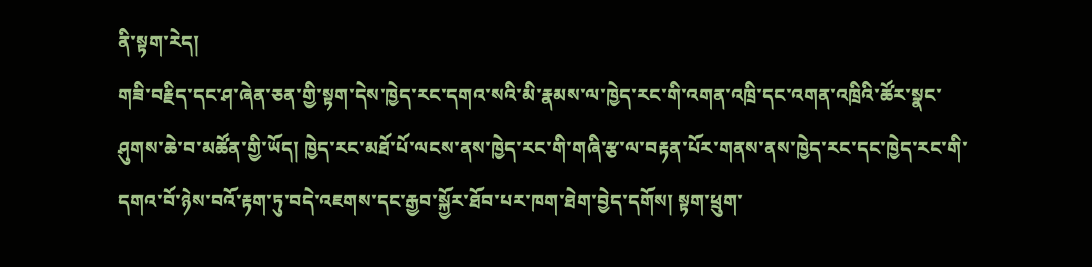ནི་སྟག་རེད།
གཟི་བརྗིད་དང་ཤ་ཞེན་ཅན་གྱི་སྟག་དེས་ཁྱེད་རང་དགའ་སའི་མི་རྣམས་ལ་ཁྱེད་རང་གི་འགན་འཁྲི་དང་འགན་འཁྲིའི་ཚོར་སྣང་ཤུགས་ཆེ་བ་མཚོན་གྱི་ཡོད། ཁྱེད་རང་མཐོ་པོ་ལངས་ནས་ཁྱེད་རང་གི་གཞི་རྩ་ལ་བརྟན་པོར་གནས་ནས་ཁྱེད་རང་དང་ཁྱེད་རང་གི་དགའ་བོ་ཉེས་བའོ་རྟག་ཏུ་བདེ་འཇགས་དང་རྒྱབ་སྐྱོར་ཐོབ་པར་ཁག་ཐེག་བྱེད་དགོས། སྟག་ཕྲུག་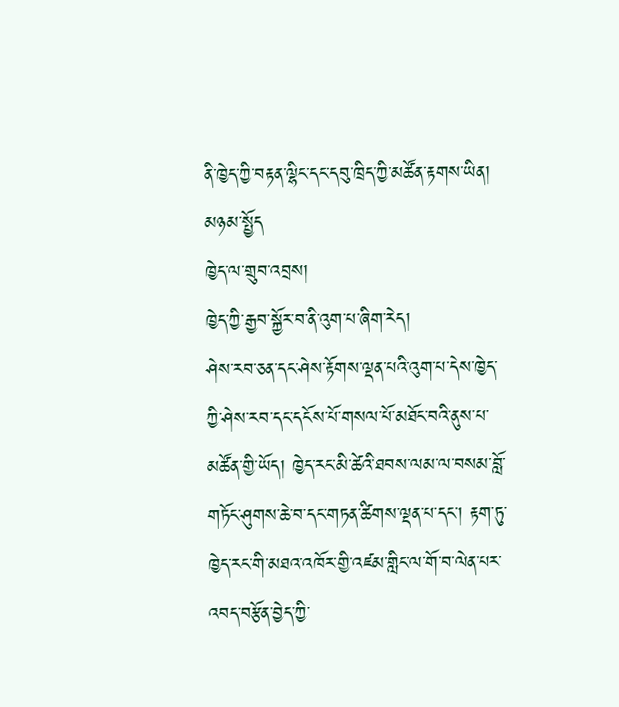ནི་ཁྱེད་ཀྱི་བརྟན་ལྷིང་དང་དབུ་ཁྲིད་ཀྱི་མཚོན་རྟགས་ཡིན།
མཉམ་སྤྱོད
ཁྱེད་ལ་གྲུབ་འབྲས།
ཁྱེད་ཀྱི་རྒྱབ་སྐྱོར་བ་ནི་འུག་པ་ཞིག་རེད།
ཤེས་རབ་ཅན་དང་ཤེས་རྟོགས་ལྡན་པའི་འུག་པ་དེས་ཁྱེད་ཀྱི་ཤེས་རབ་དང་དངོས་པོ་གསལ་པོ་མཐོང་བའི་ནུས་པ་མཚོན་གྱི་ཡོད། ཁྱེད་རང་མི་ཚེའི་ཐབས་ལམ་ལ་བསམ་བློ་གཏོང་ཤུགས་ཆེ་བ་དང་གཏན་ཚིགས་ལྡན་པ་དང་། རྟག་ཏུ་ཁྱེད་རང་གི་མཐའ་འཁོར་གྱི་འཛམ་གླིང་ལ་གོ་བ་ལེན་པར་འབད་བརྩོན་བྱེད་ཀྱི་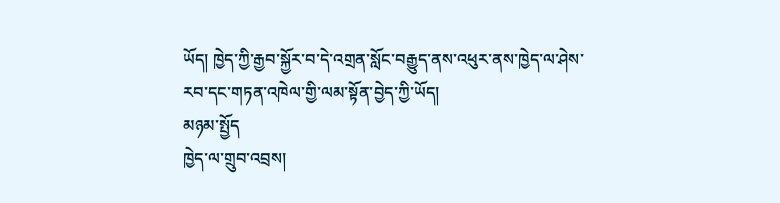ཡོད། ཁྱེད་ཀྱི་རྒྱབ་སྐྱོར་བ་དེ་འགྲན་སློང་བརྒྱུད་ནས་འཕུར་ནས་ཁྱེད་ལ་ཤེས་རབ་དང་གཏན་འཁེལ་གྱི་ལམ་སྟོན་བྱེད་ཀྱི་ཡོད།
མཉམ་སྤྱོད
ཁྱེད་ལ་གྲུབ་འབྲས།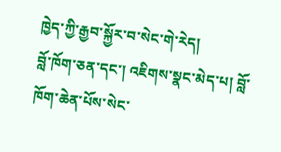ཁྱེད་ཀྱི་རྒྱབ་སྐྱོར་བ་སེང་གེ་རེད།
བློ་ཁོག་ཅན་དང་། འཇིགས་སྣང་མེད་པ། བློ་ཁོག་ཆེན་པོས་སེང་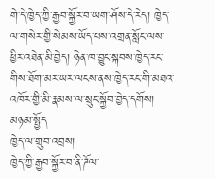གེ་དེ་ཁྱེད་ཀྱི་རྒྱབ་སྐྱོར་བ་ཡག་ཤོས་དེ་རེད། ཁྱེད་ལ་གསེར་གྱི་སེམས་ཡོད་པས་འགྲན་སློང་ལས་ཕྱིར་འཐེན་མི་བྱེད། ཉེན་ཁ་བྱུང་སྐབས་ཁྱེད་རང་གིས་ཐོག་མར་ཡར་ལངས་ནས་ཁྱེད་རང་གི་མཐའ་འཁོར་གྱི་མི་རྣམས་ལ་སྲུང་སྐྱོབ་བྱེད་དགོས།
མཉམ་སྤྱོད
ཁྱེད་ལ་གྲུབ་འབྲས།
ཁྱེད་ཀྱི་རྒྱབ་སྐྱོར་བ་ནི་ཌོལ་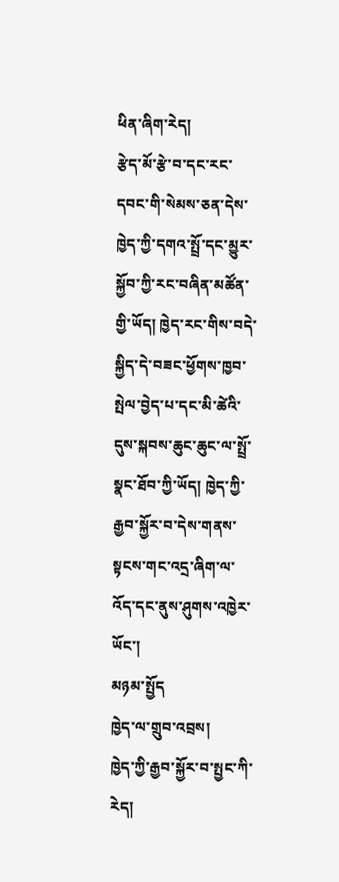ཕིན་ཞིག་རེད།
རྩེད་མོ་རྩེ་བ་དང་རང་དབང་གི་སེམས་ཅན་དེས་ཁྱེད་ཀྱི་དགའ་སྤྲོ་དང་མྱུར་སྐྱོབ་ཀྱི་རང་བཞིན་མཚོན་གྱི་ཡོད། ཁྱེད་རང་གིས་བདེ་སྐྱིད་དེ་བཟང་ཕྱོགས་ཁྱབ་སྤེལ་བྱེད་པ་དང་མི་ཚེའི་དུས་སྐབས་ཆུང་ཆུང་ལ་སྤྲོ་སྣང་ཐོབ་ཀྱི་ཡོད། ཁྱེད་ཀྱི་རྒྱབ་སྐྱོར་བ་དེས་གནས་སྟངས་གང་འདྲ་ཞིག་ལ་འོད་དང་ནུས་ཤུགས་འཁྱེར་ཡོང་།
མཉམ་སྤྱོད
ཁྱེད་ལ་གྲུབ་འབྲས།
ཁྱེད་ཀྱི་རྒྱབ་སྐྱོར་བ་སྤྱང་ཀི་རེད།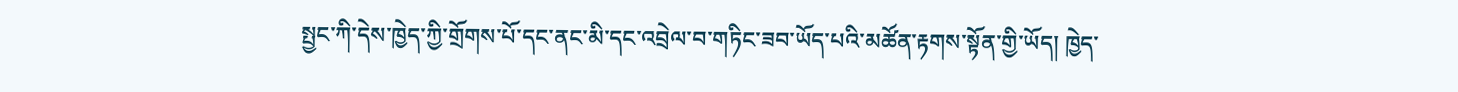སྤྱང་ཀི་དེས་ཁྱེད་ཀྱི་གྲོགས་པོ་དང་ནང་མི་དང་འབྲེལ་བ་གཏིང་ཟབ་ཡོད་པའི་མཚོན་རྟགས་སྟོན་གྱི་ཡོད། ཁྱེད་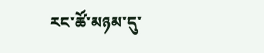རང་ཚོ་མཉམ་དུ་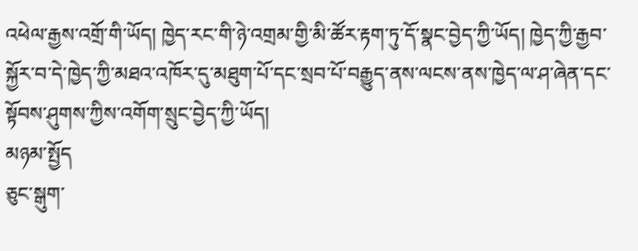འཕེལ་རྒྱས་འགྲོ་གི་ཡོད། ཁྱེད་རང་གི་ཉེ་འགྲམ་གྱི་མི་ཚོར་རྟག་ཏུ་དོ་སྣང་བྱེད་ཀྱི་ཡོད། ཁྱེད་ཀྱི་རྒྱབ་སྐྱོར་བ་དེ་ཁྱེད་ཀྱི་མཐའ་འཁོར་དུ་མཐུག་པོ་དང་སྲབ་པོ་བརྒྱུད་ནས་ལངས་ནས་ཁྱེད་ལ་ཤ་ཞེན་དང་སྟོབས་ཤུགས་ཀྱིས་འགོག་སྲུང་བྱེད་ཀྱི་ཡོད།
མཉམ་སྤྱོད
ཅུང་སྒུག་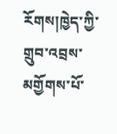རོགས།ཁྱེད་ཀྱི་གྲུབ་འབྲས་མགྱོགས་པོ་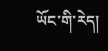ཡོང་གི་རེད།